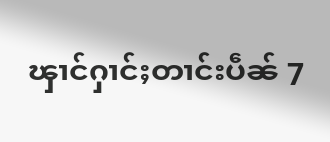ၾၢင်ႁၢင်ႈတၢင်းပဵၼ် 7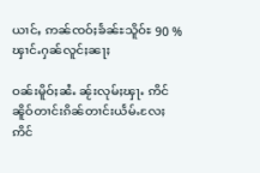ယၢင်ႇ ဢၼ်ၸဝ်ႈၶႅၼ်ႊသိူဝ်ႊ 90 % ၾၢင်ႉႁၼ်လူင်ႈၼႃႈ

ဝၼ်းမိူဝ်ႈၼႆႉ ၼႂ်းလုမ်ႈၾႃႉ ဢိင်ၼိူဝ်တၢင်းၵိၼ်တၢင်းယႅမ်ႉလႄႈ ဢိင်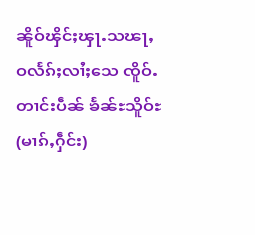ၼိူဝ်ၾိင်ႈၾႃႉသၽႃႇဝလႅၵ်ႈလၢႆႈသေ ၸိူဝ်ႉတၢင်းပဵၼ် ၶႅၼ်ႊသိူဝ်ႊ (မၢၵ်ႇႁဵင်း)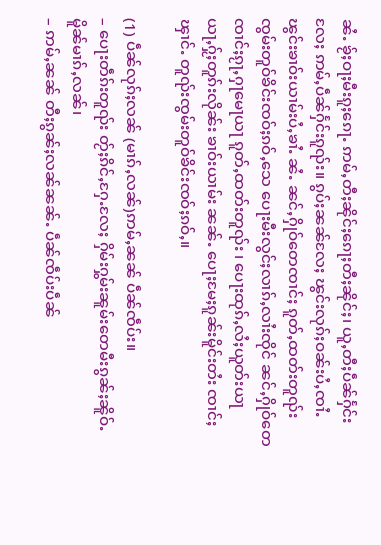ၼႆႉ ၶႂ်ႈဝႃႈမီးၵူႈၵေႃႉ ဢမ်ႇတီႈၼိုင်ႈၵေႃႈတီႈၼိုင်ႈ၊ ယူႇတီႈပဵၼ်ႁႅင်း လႄႈ ဢမ်ႇပဵၼ်ႁႅင်းၵူၺ်း။ ၵွပ်ႈၼၼ်လႄႈ ၽွင်းလုၵ်ႈဝၼ်းပႆႇၸၢႆႉ ၽွင်းၶၢဝ်းယၢမ်းပႆႇၶၢႆႉ ၼႆႉ ၼင်ႇႁိုဝ်တေၸၢင်ႈ ၵူတ်ႇထတ်းတူၺ်း ၸွမ်းတူဝ်ၶိင်းၸဝ်ႈၵဝ်ႇသေ ပေႃးမီးလွင်ႈလၢၵ်ႇလၢႆးၸိုင် ၼင်ႇႁိုဝ်တေၸၢင်ႈၵႂႃႇႁႃမေႃယႃ ၵူတ်ႇထတ်းတူၺ်း ၊ ပေႃးထုၵ်ႇလႆႈယူတ်းယႃ ယႃႇႁႂ်ႈတူၵ်းလိုၼ်း ၶၢဝ်းယၢမ်း ၼၼ်ႉ ပေႃႈမႄႈၵူၼ်းမိူင်းတႆး ၸၢင်ႈၾၢင်ႉ တူၺ်းၸွမ်းတူဝ်ၶိင်းၸဝ်ႈၵဝ်ႇ။

(1) ပဵၼ်လုၵ်ႈလၼ် (မၢၵ်ႇလၼ်)ဢမ်ႇၼၼ် ပဵၼ်ၸဵပ်း။
– ပေႃးတဵၵ်းတူၺ်း တႂ်ႈၵိင်ႇႁႄႉလႄႈ ႁိမ်းႁွမ်းၼူမ်းတေမီးၵွၼ်ႈၼိူဝ်ႉမိူၼ်မၢၵ်ႇလၼ်၊
– ဢမ်ႇၼၼ် တီႈၵွၼ်ႈလၼ်ၼၼ်ႉ ပဵၼ်ၸဵပ်းပဵၼ်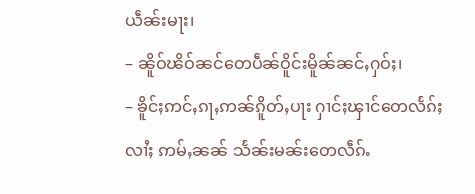ယဵၼ်းမႃး၊
– ၼိူဝ်ၽိဝ်ၼင်တေပဵၼ်ဝိူင်းမိူၼ်ၼင်ႇႁဝ်ႈ၊
– ၶိူင်ႈဢင်ႇၵႃႇဢၼ်ၵိူတ်ႇပႃး ႁၢင်ႈၾၢင်တေလႅၵ်ႈလၢႆႈ ဢမ်ႇၼၼ် သႅၼ်းမၼ်းတေလဵၵ်ႉ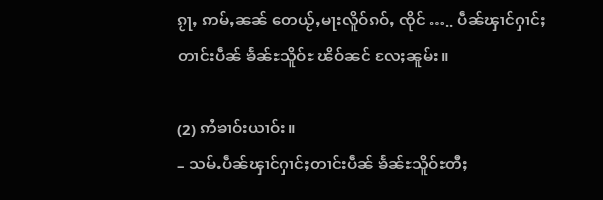ၵႂႃႇ ဢမ်ႇၼၼ် တေယႂ်ႇမႃးလိူဝ်ၵဝ်ႇ ၸိုင် ….. ပဵၼ်ၾၢင်ႁၢင်ႈတၢင်းပဵၼ် ၶႅၼ်ႊသိူဝ်ႊ ၽိဝ်ၼင် လႄႈၼူမ်း။

(2) ဢႆၶၢဝ်းယၢဝ်း။
– သမ်ႉပဵၼ်ၾၢင်ႁၢင်ႈတၢင်းပဵၼ် ၶႅၼ်ႊသိူဝ်ႊတီႈ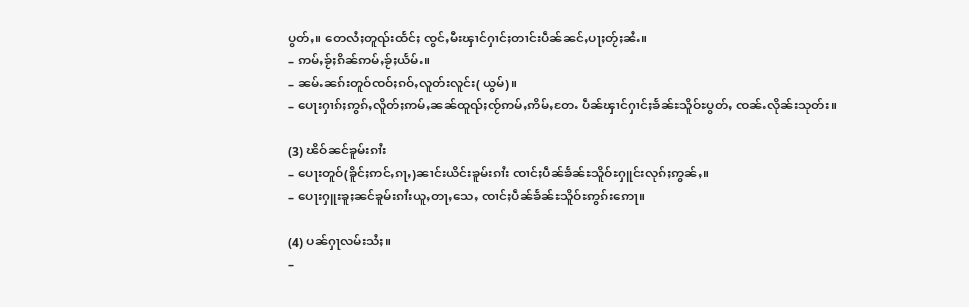ပွတ်ႇ။ တေလႆႈတူၺ်းထႅင်ႈ ၸွင်ႇမီးၾၢင်ႁၢင်ႈတၢင်းပဵၼ်ၼင်ႇပႃႈတႂ်ႈၼႆႉ။
– ဢမ်ႇၶႂ်ႈၵိၼ်ဢမ်ႇၶႂ်ႈယႅမ်ႉ။
– ၼမ်ႉၼၵ်းတူဝ်ၸဝ်ႈၵဝ်ႇလူတ်းလူင်း( ယွမ်)။
– ပေႃးႁၢၵ်ႈဢွၵ်ႇလိူတ်ႈဢမ်ႇၼၼ်ထူၺ်ႈၸႂ်ဢမ်ႇဢိမ်ႇတႄႉ ပဵၼ်ၾၢင်ႁၢင်ႈၶႅၼ်ႊသိူဝ်ႊပွတ်ႇ ၸၼ်ႉလိုၼ်းသုတ်း။

(3) ၽိဝ်ၼင်ၶူမ်းၵၢႆး
– ပေႃးတူဝ်(ၶိူင်ႈဢင်ႇၵႃႇ)ၼၢင်းယိင်းၶူမ်းၵၢႆး ၸၢင်ႈပဵၼ်ၶႅၼ်ႊသိူဝ်ႊႁူင်းလုၵ်ႈဢွၼ်ႇ။
– ပေႃးႁူးၶူႈၼင်ၶူမ်းၵၢႆးယူႇတႃႇသေႇ ၸၢင်ႈပဵၼ်ၶႅၼ်ႊသိူဝ်ႊဢွၵ်းဢေႃ။

(4) ပၼ်ႁႃလမ်းသႆႈ။
–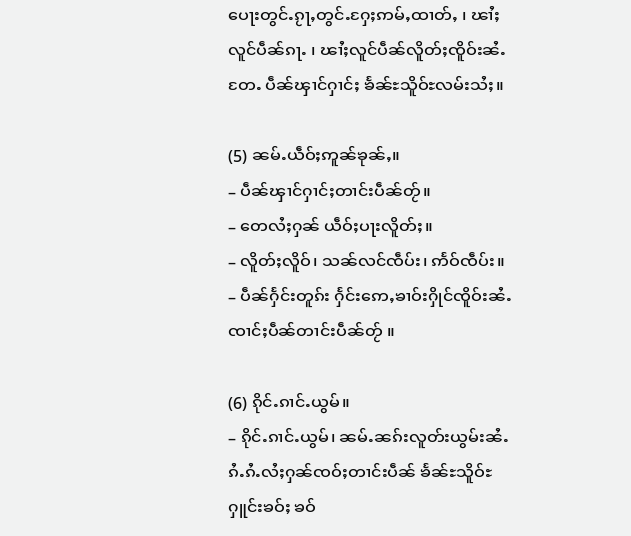ပေႃးတွင်ႉၵႂႃႇတွင်ႉႁႄႈဢမ်ႇထၢတ်ႇ ၊ ၽၢႆႈလူင်ပဵၼ်ၵႃႉ ၊ ၽၢႆႈလူင်ပဵၼ်လိူတ်ႈၸိူဝ်းၼႆႉတႄႉ ပဵၼ်ၾၢင်ႁၢင်ႈ ၶႅၼ်ႊသိူဝ်ႊလမ်းသႆႈ။

(5) ၼမ်ႉယဵဝ်ႈဢူၼ်ၶုၼ်ႇ။
– ပဵၼ်ၾၢင်ႁၢင်ႈတၢင်းပဵၼ်တႂ်။
– တေလႆႈႁၼ် ယဵဝ်ႈပႃးလိူတ်ႈ။
– လိူတ်ႈလိူဝ်၊ သၼ်လင်ၸဵပ်း၊ ဢႅဝ်ၸဵပ်း။
– ပဵၼ်ႁႅင်းတူၵ်း ႁႅင်းဢေႇၶၢဝ်းႁိုင်ၸိူဝ်းၼႆႉ ၸၢင်ႈပဵၼ်တၢင်းပဵၼ်တႂ် ။

(6) ၵိုင်ႉၵၢင်ႉယွမ်။
– ၵိုင်ႉၵၢင်ႉယွမ်၊ ၼမ်ႉၼၵ်းလူတ်းယွမ်းၼႆႉ ၵႆႉၵႆႉလႆႈႁၼ်ၸဝ်ႈတၢင်းပဵၼ် ၶႅၼ်ႊသိူဝ်ႊႁူင်းၶဝ်ႈ ၶဝ်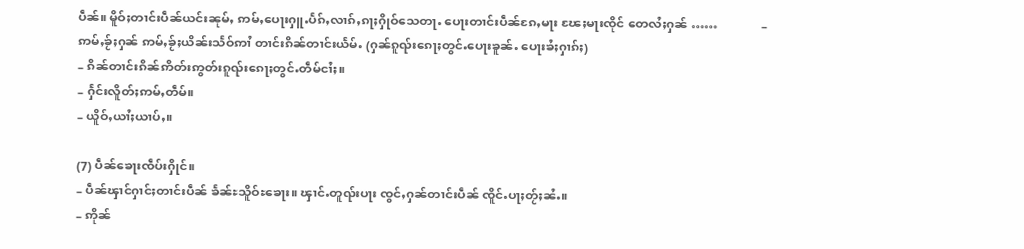ပဵၼ်။ မိူဝ်ႈတၢင်းပဵၼ်ယင်းၼုမ်ႇ ဢမ်ႇပေႃးႁူႉပႅၵ်ႇလၢၵ်ႇၵႃႈႁိုဝ်သေတႃႉ ပေႃးတၢင်းပဵၼ်ၵႄႇမႃး ၽႄႈမႃးၸိုင် တေလႆႈႁၼ် ……              – ဢမ်ႇၶႂ်ႈႁၼ် ဢမ်ႇၶႂ်ႈယိၼ်းသႅဝ်ဢၢႆ တၢင်းၵိၼ်တၢင်းယႅမ်ႉ (ႁၼ်ၵူၺ်းၵေႃႈတွင်ႉပေႃးၶူၼ်ႉ ပေႃးၶႆႈႁၢၵ်ႈ)
– ၵိၼ်တၢင်းၵိၼ်ဢိတ်းဢွတ်းၵူၺ်းၵေႃႈတွင်ႉတဵမ်ငၢႆႈ။
– ႁႅင်းလိူတ်ႈဢမ်ႇတဵမ်။
– ယိူဝ်ႇယၢႆႈယၢပ်ႇ။

(7) ပဵၼ်ၶေႃးၸဵပ်းႁိုင်။
– ပဵၼ်ၾၢင်ႁၢင်ႈတၢင်းပဵၼ် ၶႅၼ်ႊသိူဝ်ႊၶေႃး။ ၾၢင်ႉတူၺ်းပႃး ၸွင်ႇႁၼ်တၢင်းပဵၼ် ၸိူင်ႉပႃႈတႂ်ႈၼႆႉ။
– ဢိုၼ်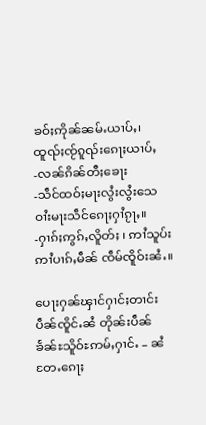ၶဝ်ႈဢိုၼ်ၼမ်ႉယၢပ်ႇ၊ ထူၺ်ႈၸႂ်ၵူၺ်းၵေႃႈယၢပ်ႇ
-လၼ်ၵိၼ်တီႈၶေႃး
-သဵင်ထဝ်ႈမႃးလွႆးလွႆးသေ ဝၢႆးမႃးသဵင်ၵေႃႈႁၢႆၵႂႃႇ။
-ႁၢၵ်ႈဢွၵ်ႇလိူတ်ႈ ၊ ဢၢႆသူပ်း ဢၢႆပၢၵ်ႇမဵၼ် ၸဵမ်ၸိူဝ်းၼႆႉ။

ပေႃးႁၼ်ၾၢင်ႁၢင်ႈတၢင်းပဵၼ်ၸိူင်ႉၼႆ တိုၼ်းပဵၼ်ၶႅၼ်ႊသိူဝ်ႊဢမ်ႇႁၢင်ႉ – ၼႆတႄႉၵေႃႈ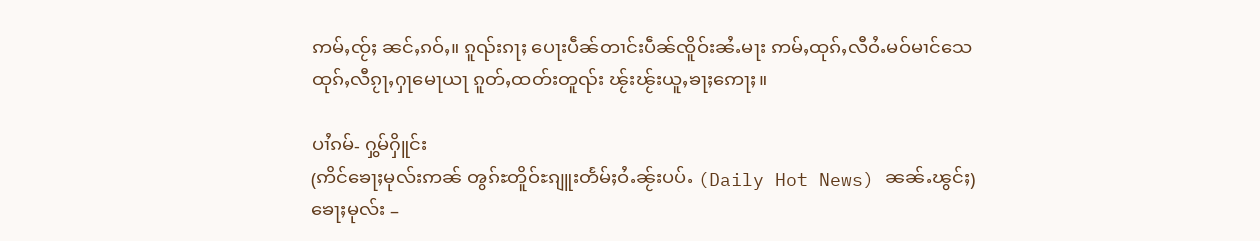ဢမ်ႇၸႂ်ႈ ၼင်ႇၵဝ်ႇ။ ၵူၺ်းၵႃႈ ပေႃးပဵၼ်တၢင်းပဵၼ်ၸိူဝ်းၼႆႉမႃး ဢမ်ႇထုၵ်ႇလီဝႆႉမဝ်မၢင်သေ ထုၵ်ႇလီၵႂႃႇႁႃမေႃယႃ ၵူတ်ႇထတ်းတူၺ်း ၽႂ်းၽႂ်းယူႇၶႃႈဢေႃႈ။

ပၢႆၵမ်- ႁွမ်ႁိူင်း
(ဢိင်ၶေႃႈမုလ်းဢၼ် ၻွၵ်ႊတိူဝ်ႊၵျူးတႅမ်ႈဝႆႉၼႂ်းပပ်ႉ (Daily Hot News) ၼၼ်ႉၽွင်ႈ)
ၶေႃႈမုလ်း –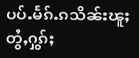ပပ်ႉမႅၵ်ႉၵသိၼ်းၽူႈတွႆႇႁွၵ်ႈ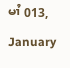မၢႆ 013, January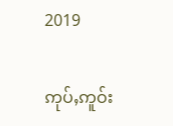2019

ဢုပ်ႇဢူဝ်း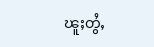ၽူႈတွႆႇ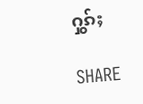ႁွၵ်ႈ

SHARE